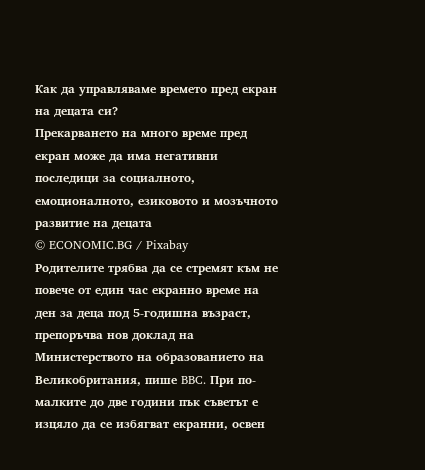Как да управляваме времето пред екран на децата си?
Прекарването на много време пред екран може да има негативни последици за социалното, емоционалното, езиковото и мозъчното развитие на децата
© ECONOMIC.BG / Pixabay
Родителите трябва да се стремят към не повече от един час екранно време на ден за деца под 5-годишна възраст, препоръчва нов доклад на Министерството на образованието на Великобритания, пише BBC. При по-малките до две години пък съветът е изцяло да се избягват екранни, освен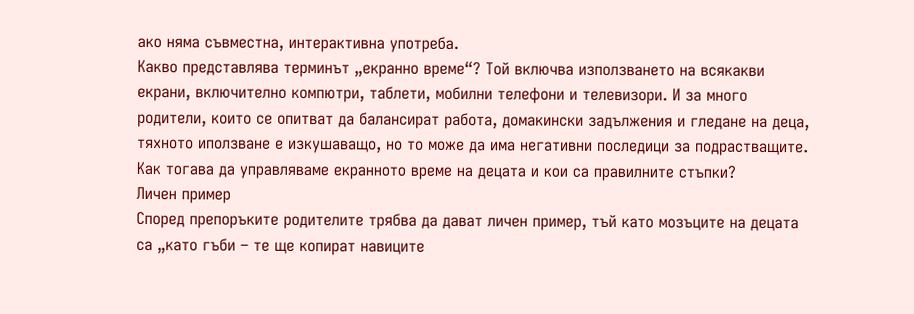ако няма съвместна, интерактивна употреба.
Какво представлява терминът „екранно време“? Той включва използването на всякакви екрани, включително компютри, таблети, мобилни телефони и телевизори. И за много родители, които се опитват да балансират работа, домакински задължения и гледане на деца, тяхното иползване е изкушаващо, но то може да има негативни последици за подрастващите.
Как тогава да управляваме екранното време на децата и кои са правилните стъпки?
Личен пример
Според препоръките родителите трябва да дават личен пример, тъй като мозъците на децата са „като гъби – те ще копират навиците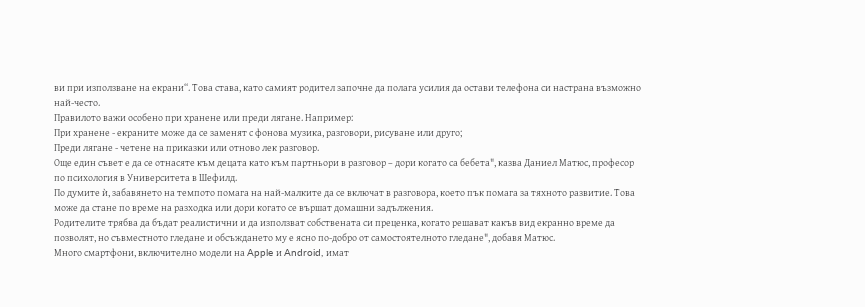ви при използване на екрани“. Това става, като самият родител започне да полага усилия да остави телефона си настрана възможно най-често.
Правилото важи особено при хранене или преди лягане. Например:
При хранене - екраните може да се заменят с фонова музика, разговори, рисуване или друго;
Преди лягане - четене на приказки или отново лек разговор.
Още един съвет е да се отнасяте към децата като към партньори в разговор – дори когато са бебета", казва Даниел Матюс, професор по психология в Университета в Шефилд.
По думите ѝ, забавянето на темпото помага на най-малките да се включат в разговора, което пък помага за тяхното развитие. Това може да стане по време на разходка или дори когато се вършат домашни задължения.
Родителите трябва да бъдат реалистични и да използват собствената си преценка, когато решават какъв вид екранно време да позволят, но съвместното гледане и обсъждането му е ясно по-добро от самостоятелното гледане", добавя Матюс.
Много смартфони, включително модели на Apple и Android, имат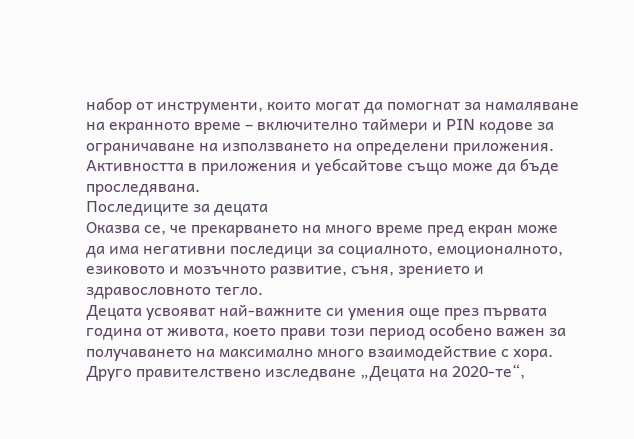набор от инструменти, които могат да помогнат за намаляване на екранното време – включително таймери и PIN кодове за ограничаване на използването на определени приложения. Активността в приложения и уебсайтове също може да бъде проследявана.
Последиците за децата
Оказва се, че прекарването на много време пред екран може да има негативни последици за социалното, емоционалното, езиковото и мозъчното развитие, съня, зрението и здравословното тегло.
Децата усвояват най-важните си умения още през първата година от живота, което прави този период особено важен за получаването на максимално много взаимодействие с хора.
Друго правителствено изследване „Децата на 2020-те“,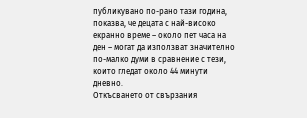публикувано по-рано тази година, показва, че децата с най-високо екранно време – около пет часа на ден – могат да използват значително по-малко думи в сравнение с тези, които гледат около 44 минути дневно.
Откъсването от свързания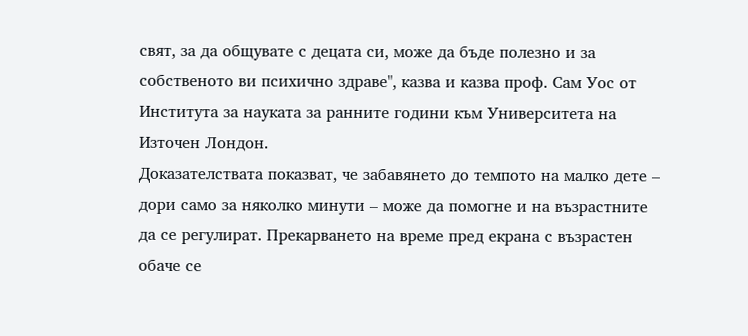свят, за да общувате с децата си, може да бъде полезно и за собственото ви психично здраве", казва и казва проф. Сам Уос от Института за науката за ранните години към Университета на Източен Лондон.
Доказателствата показват, че забавянето до темпото на малко дете – дори само за няколко минути – може да помогне и на възрастните да се регулират. Прекарването на време пред екрана с възрастен обаче се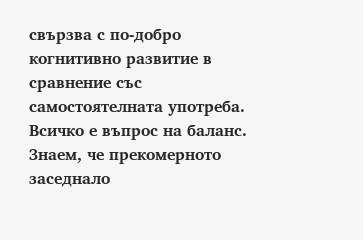свързва с по-добро когнитивно развитие в сравнение със самостоятелната употреба.
Всичко е въпрос на баланс. Знаем, че прекомерното заседнало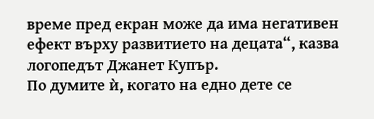време пред екран може да има негативен ефект върху развитието на децата“, казва логопедът Джанет Купър.
По думите ѝ, когато на едно дете се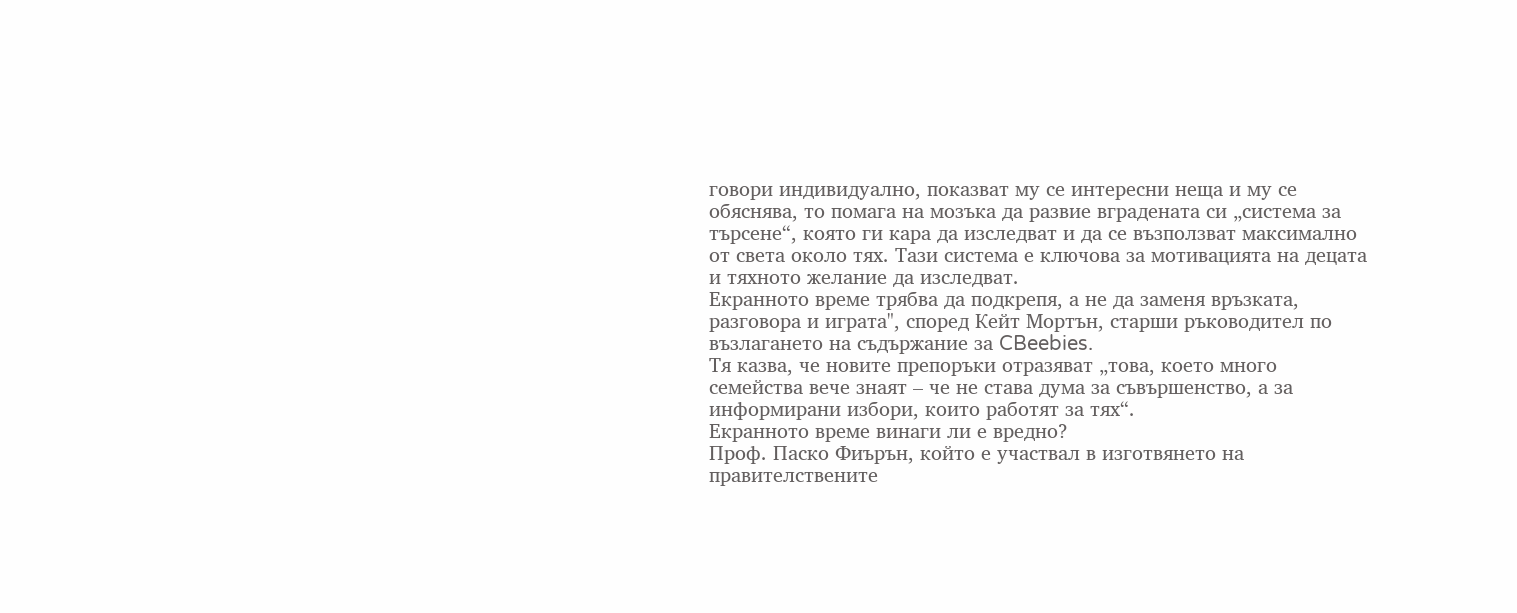говори индивидуално, показват му се интересни неща и му се обяснява, то помага на мозъка да развие вградената си „система за търсене“, която ги кара да изследват и да се възползват максимално от света около тях. Тази система е ключова за мотивацията на децата и тяхното желание да изследват.
Екранното време трябва да подкрепя, а не да заменя връзката, разговора и играта", според Кейт Мортън, старши ръководител по възлагането на съдържание за CBeebies.
Тя казва, че новите препоръки отразяват „това, което много семейства вече знаят – че не става дума за съвършенство, а за информирани избори, които работят за тях“.
Екранното време винаги ли е вредно?
Проф. Паско Фиърън, който е участвал в изготвянето на правителствените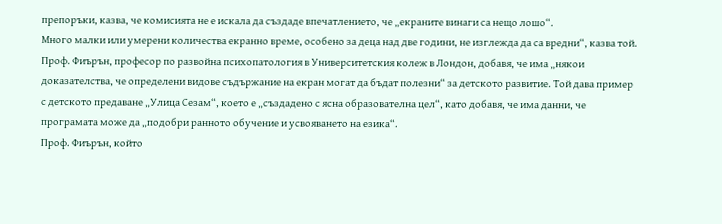препоръки, казва, че комисията не е искала да създаде впечатлението, че „екраните винаги са нещо лошо“.
Много малки или умерени количества екранно време, особено за деца над две години, не изглежда да са вредни“, казва той.
Проф. Фиърън, професор по развойна психопатология в Университетския колеж в Лондон, добавя, че има „някои доказателства, че определени видове съдържание на екран могат да бъдат полезни“ за детското развитие. Той дава пример с детското предаване „Улица Сезам“, което е „създадено с ясна образователна цел“, като добавя, че има данни, че програмата може да „подобри ранното обучение и усвояването на езика“.
Проф. Фиърън, който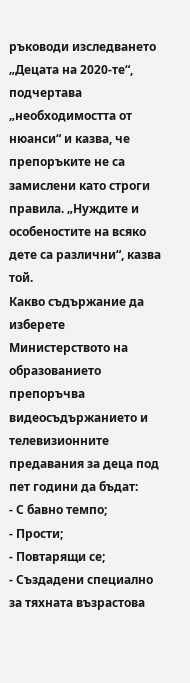ръководи изследването „Децата на 2020-те“, подчертава „необходимостта от нюанси“ и казва, че препоръките не са замислени като строги правила. „Нуждите и особеностите на всяко дете са различни“, казва той.
Какво съдържание да изберете
Министерството на образованието препоръчва видеосъдържанието и телевизионните предавания за деца под пет години да бъдат:
- С бавно темпо;
- Прости;
- Повтарящи се;
- Създадени специално за тяхната възрастова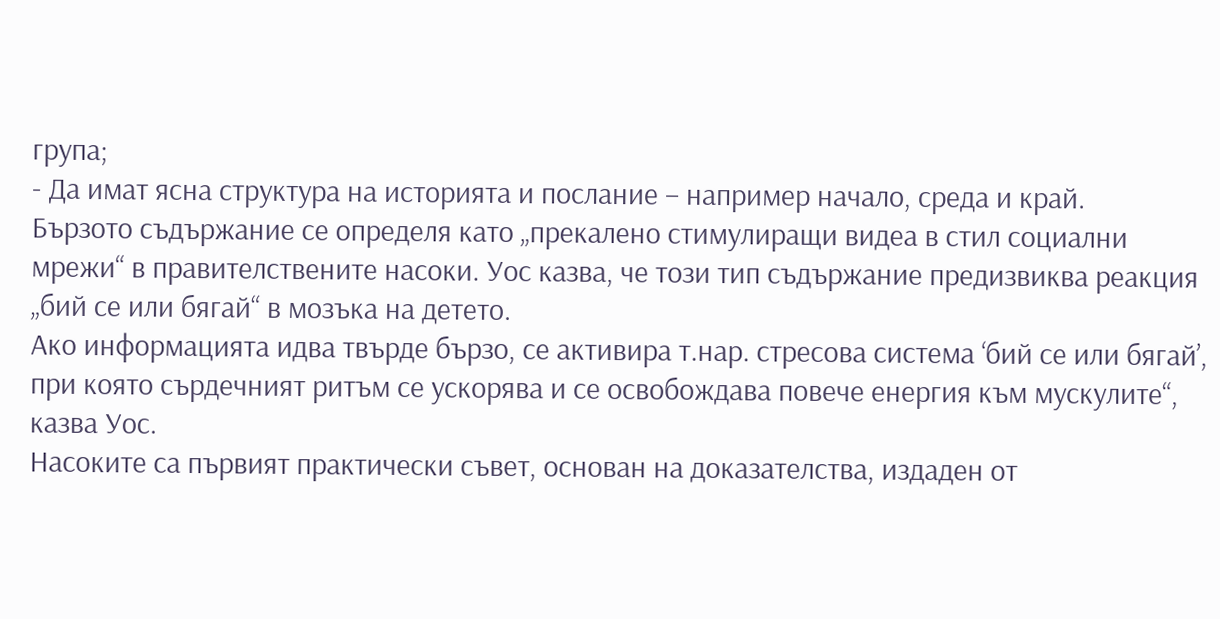група;
- Да имат ясна структура на историята и послание – например начало, среда и край.
Бързото съдържание се определя като „прекалено стимулиращи видеа в стил социални мрежи“ в правителствените насоки. Уос казва, че този тип съдържание предизвиква реакция „бий се или бягай“ в мозъка на детето.
Ако информацията идва твърде бързо, се активира т.нар. стресова система ‘бий се или бягай’, при която сърдечният ритъм се ускорява и се освобождава повече енергия към мускулите“, казва Уос.
Насоките са първият практически съвет, основан на доказателства, издаден от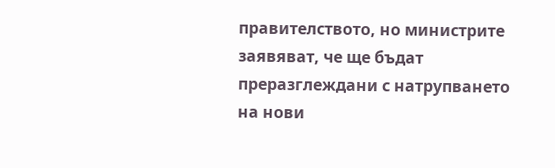правителството, но министрите заявяват, че ще бъдат преразглеждани с натрупването на нови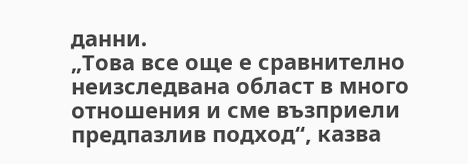данни.
„Това все още е сравнително неизследвана област в много отношения и сме възприели предпазлив подход“, казва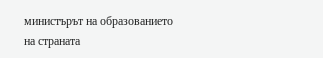министърът на образованието на страната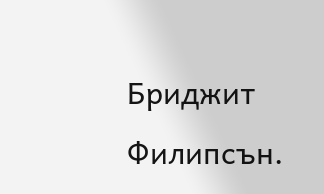Бриджит Филипсън.